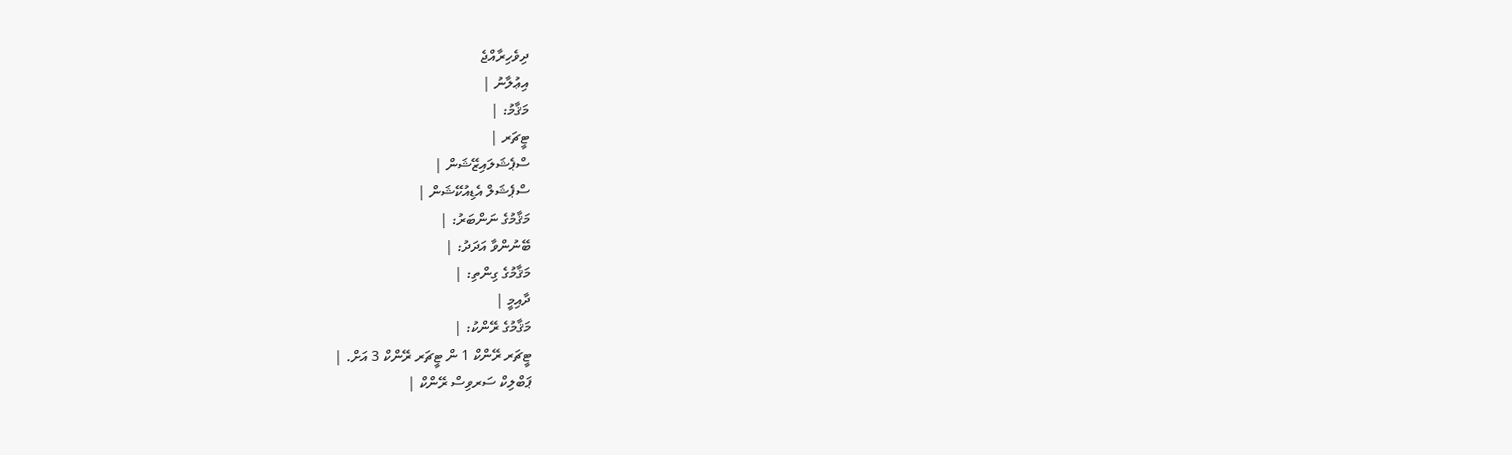ދިވެހިރާއްޖެ
އިޢުލާނު |
މަޤާމު: |
ޓީޗަރ |
ސްޕެޝަލައިޒޭޝަން |
ސްޕެޝަލް އެޑިއުކޭޝަން |
މަޤާމުގެ ނަންބަރު: |
ބޭނުންވާ އަދަދު: |
މަޤާމުގެ ގިންތި: |
ދާއިމީ |
މަޤާމުގެ ރޭންކު: |
ޓީޗަރ ރޭންކް 1 ން ޓީޗަރ ރޭންކް 3 އަށް. |
ޕަބްލިކް ސަރވިސް ރޭންކް |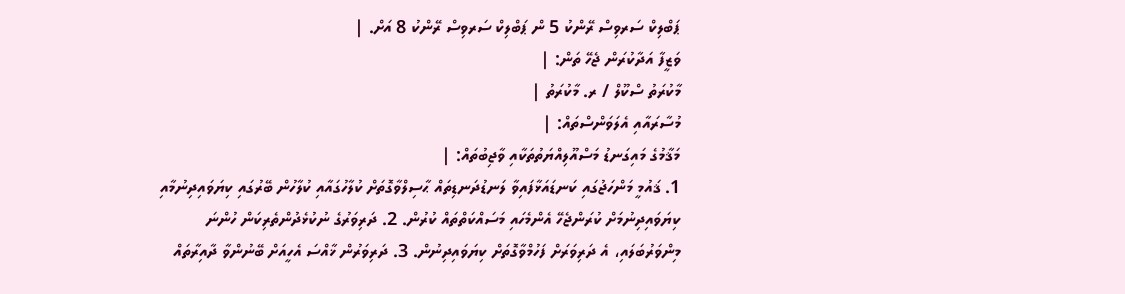ޕަބްލިކް ސަރވިސް ރޭންކު 5 ން ޕަބްލިކް ސަރވިސް ރޭންކު 8 އަށް. |
ވަޒީފާ އަދާކުރަން ޖެހޭ ތަން: |
މާކުރަތު ސްކޫލް / ރ. މާކުރަތު |
މުސާރައާއި އެލަވަންސްތައް: |
މަޤާމުގެ މައިގަނޑު މަސްއޫލިއްޔަތުތަކާއި ވާޖިބުތައް: |
1. ޤައުމީ މަންހަޖުގައި ކަނޑައަޅާފައިވާ ލަނޑުދަނޑިތައް ޙާސިލްވާގޮތަށް ކުލާހުގައާއި ކުލާހުން ބޭރުގައި ކިޔަވައިދިނުމާއި ކިޔަވައިދިނުމަށް ކުރަންޖެހޭ އެންމެހައި މަސައްކަތްތައް ކުރުން. 2. ދަރިވަރުގެ ނުކުޅެދުންތެރިކަން ހުންނަ މިންވަރުބަލައި، އެ ދަރިވަރަށް ފަހުމްވާގޮތަށް ކިޔަވައިދިނުން. 3. ދަރިވަރުން ޚާއްސަ އެހީއަށް ބޭނުންވާ ދާއިރާތައް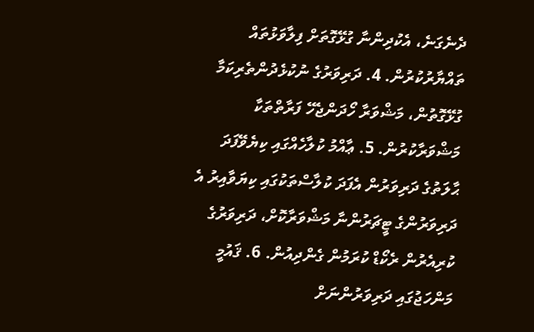ދެނެގަނެ، އެކުދިންނާ ގުޅޭގޮތަށް ފިލާވަޅުތައް ތައްޔާރުކުރުން. 4. ދަރިވަރުގެ ނުކުޅެދުންތެރިކަމާ ގުޅޭގޮތުން، މަޝްވަރާ ހޯދަންޖެހޭ ފަރާތްތަކާ މަޝްވަރާކުރުން. 5. ޢާއްމު ކުލާހެއްގައި ކިޔެވޭފަދަ ޙާލަތުގެ ދަރިވަރުން އެފަދަ ކުލާސްތަކުގައި ކިޔަވާއިރު އެ ދަރިވަރުންގެ ޓީޗަރުންނާ މަޝްވަރާކޮށް، ދަރިވަރުގެ ކުރިއެރުން ރެކޯޑް ކުރަމުން ގެންދިއުން. 6. ޤައުމީ މަންހަޖުގައި ދަރިވަރުންނަށް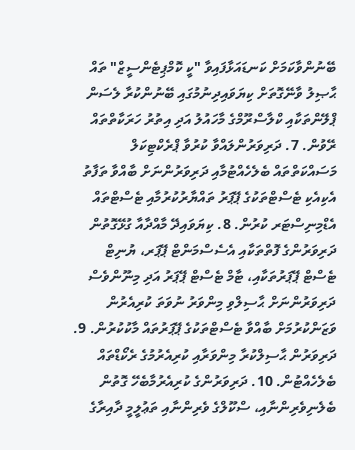ބޭނުންވާކަމަށް ކަނޑައަޅާފައިވާ "ކީ ކޮމްޕިޓެންސީޒް" ތައް ޙާޞިލު ވާނޭގޮތަށް ކިޔަވައިދިނުމުގައި ބޭނުންކުރާ ލެސަން ޕްލޭންތަކާއި ކްލާސްރޫމްގެ މާހައުލު އަދި އިތުރު ހަރަކާތްތައް ރޭވުން. 7. ދަރިވަރުންލައްވާ ކުރުވާ ޕްރެކްޓިކަލް މަސައްކަތްތައް ބެލެހެއްޓުމާއި ދަރިވަރުންނަށް ބާއްވާ ތަފާތު އެކިއެކި ޓެސްޓްތަކުގެ ޕޭޕަރު ތައްޔާރުކުރުމާއި ޓެސްޓްތައް އެޑްމިނިސްޓަރ ކުރުން. 8. ކިޔަވައިދޭ މާއްދާއާ ގުޅޭގޮތުން ދަރިވަރުންގެ ފޮތްތަކާއި އެސެސްމަންޓް ޕޭޕަރ، ޔުނިޓް ޓެސްޓް ޕޭޕަރުތަކާއި، ޓާމް ޓެސްޓް ޕޭޕަރު އަދި މިނޫންވެސް ދަރިވަރުންނަށް ޙާސިލްވި މިންވަރު ނުވަތަ ކުރިއެރުން ވަޒަންކުރުމަށް ބާއްވާ ޓެސްޓްތަކުގެ ޕޭޕަރުތައް މާކުކުރުން. 9. ދަރިވަރުން ޙާސިލްކުރާ މިންވަރާއި ކުރިއެރުމުގެ ރެކޯޑްތައް ބެލެހެއްޓުން. 10. ދަރިވަރުންގެ ކުރިއެރުމާބެހޭ ގޮތުން ބެލެނިވެރިންނާއި، ސްކޫލްގެ ވެރިންނާއި ތަޢުލީމީ ދާއިރާގެ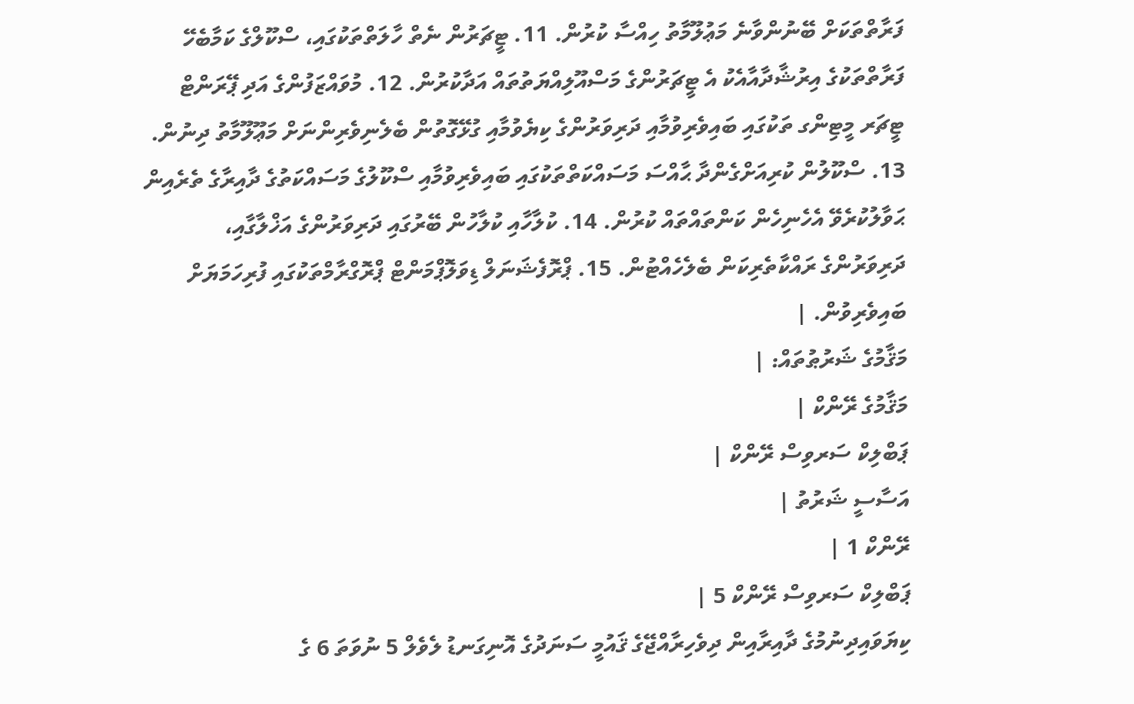ފަރާތްތަކަށް ބޭނުންވާނެ މަޢުލޫމާތު ހިއްސާ ކުރުން. 11. ޓީޗަރުން ނެތް ހާލަތްތަކުގައި، ސްކޫލްގެ ކަމާބެހޭ ފަރާތްތަކުގެ އިރުޝާދާއާއެކު އެ ޓީޗަރުންގެ މަސްއޫލިއްޔަތުތައް އަދާކުރުން. 12. މުވައްޒަފުންގެ އަދި ޕޭރަންޓް ޓީޗަރ މީޓިންގ ތަކުގައި ބައިވެރިވުމާއި ދަރިވަރުންގެ ކިޔެވުމާއި ގުޅޭގޮތުން ބެލެނިވެރިންނަށް މަޢޫލޫމާތު ދިނުން. 13. ސްކޫލުން ކުރިއަށްގެންދާ ޙާއްސަ މަސައްކަތްތަކުގައި ބައިވެރިވުމާއި ސްކޫލުގެ މަސައްކަތުގެ ދާއިރާގެ ތެރެއިން ޙަވާލުކުރެވޭ އެހެނިހެން ކަންތައްތައް ކުރުން. 14. ކުލާހާއި ކުލާހުން ބޭރުގައި ދަރިވަރުންގެ އަޚްލާގާއި، ދަރިވަރުންގެ ރައްކާތެރިކަން ބެލެހެއްޓުން. 15. ޕްރޮފެޝަނަލް ޑިވަލޮޕްމަންޓް ޕްރޮގްރާމްތަކުގައި ފުރިހަމަޔަށް ބައިވެރިވުން. |
މަޤާމުގެ ޝަރުޠުތައް: |
މަޤާމުގެ ރޭންކް |
ޕަބްލިކް ސަރވިސް ރޭންކް |
އަސާސީ ޝަރުތު |
ރޭންކް 1 |
ޕަބްލިކް ސަރވިސް ރޭންކް 5 |
ކިޔަވައިދިނުމުގެ ދާއިރާއިން ދިވެހިރާއްޖޭގެ ޤައުމީ ސަނަދުގެ އޮނިގަނޑު ލެވެލް 5 ނުވަތަ 6 ގެ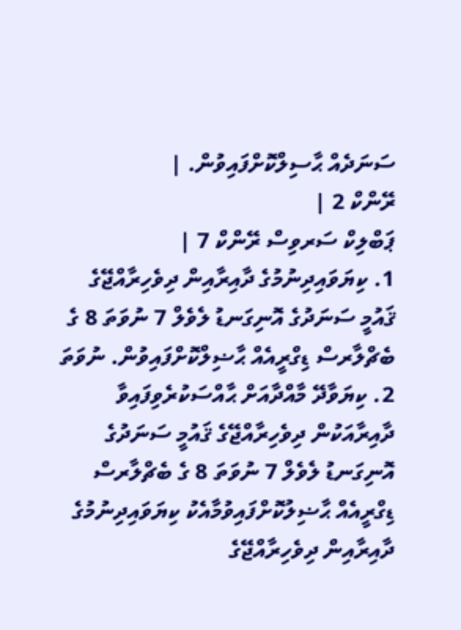ސަނަދެއް ޙާސިލްކޮށްފައިވުން. |
ރޭންކް 2 |
ޕަބްލިކް ސަރވިސް ރޭންކް 7 |
1. ކިޔަވައިދިނުމުގެ ދާއިރާއިން ދިވެހިރާއްޖޭގެ ޤައުމީ ސަނަދުގެ އޮނިގަނޑު ލެވެލް 7 ނުވަތަ 8 ގެ ބެޗްލާރސް ޑިގްރީއެއް ޙާޟިލްކޮށްފައިވުން. ނުވަތަ 2. ކިޔަވާދޭ މާއްދާއަށް ޙާއްސަކުރެވިފައިވާ ދާއިރާއަކުން ދިވެހިރާއްޖޭގެ ޤައުމީ ސަނަދުގެ އޮނިގަނޑު ލެވެލް 7 ނުވަތަ 8 ގެ ބެޗްލާރސް ޑިގްރީއެއް ޙާޟިލުކޮށްފައިވުމާއެކު ކިޔަވައިދިނުމުގެ ދާއިރާއިން ދިވެހިރާއްޖޭގެ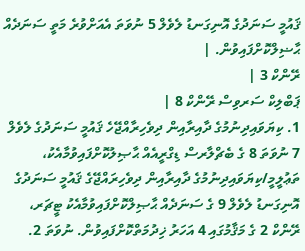ޤައުމީ ސަނަދުގެ އޮނިގަނޑު ލެވެލް 5 ނުވަތަ އެއަށްވުރެ މަތީ ސަނަދެއް ޙާޟިލްކޮށްފައިވުން. |
ރޭންކް 3 |
ޕަބްލިކް ސަރވިސް ރޭންކް 8 |
1. ކިޔަވައިދިނުމުގެ ދާއިރާއިން ދިވެހިރާއްޖޭހެ ޤައުމީ ސަނަދުގެ ލެވެލް 7 ނުވަތަ 8 ގެ ބެޗްލާރސް ޑިގްރީއެއް ޙާޞިލުކޮށްފައިވުމާއެކު، ތަޢުލީމީ/ކިޔަވައިދިނުމުގެ ދާއިރާއިން ދިވެހިރައްޖޭގެ ޤައުމީ ސަނަދުގެ އޮނިގަނޑު ލެވެލް 9 ގެ ސަނަދެއް ޙާޞިލްކޮށްފައިވުމާއެކު ޓީޗަރ، ރޭންކް 2 ގެ މަޤާމުގައި 4 އަހަރު ޚިދުމަތްކޮށްފައިވުން. ނުވަތަ 2.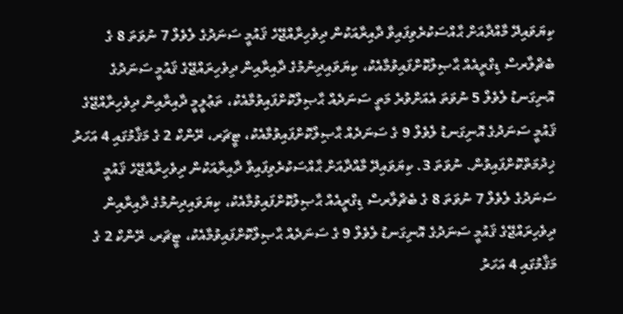ކިޔަވައިދޭ މާއްދާއަށް ޙާއްސަކުރެވިފައިވާ ދާއިރާއަކުން ދިވެހިރާއްޖޭހެ ޤައުމީ ސަނަދުގެ ލެވެލް 7 ނުވަތަ 8 ގެ ބެޗްލާރސް ޑިގްރީއެއް ޙާޞިލުކޮށްފައިވުމާއެކު، ކިޔަވައިދިނުމުގެ ދާއިރާއިން ދިވެހިރައްޖޭގެ ޤައުމީ ސަނަދުގެ އޮނިގަނޑު ލެވެލް 5 ނުވަތަ އެއަށްވުރެ މަތީ ސަނަދެއް ޙާޞިލްކޮށްފައިވުމާއެކު، ތަޢުލީމީ ދާއިރާއިން ދިވެހިރާއްޖޭގެ ޤައުމީ ސަނަދުގެ އޮނިގަނޑު ލެވެލް 9 ގެ ސަނަދެއް ޙާޞިލްކޮށްފައިވުމާއެކު، ޓީޗަރ، ރޭންކް 2 ގެ މަޤާމުގައި 4 އަހަރު ޚިދުމަތްކޮށްފައިވުން. ނުވަތަ 3. ކިޔަވައިދޭ މާއްދާއަށް ޙާއްސަކުރެވިފައިވާ ދާއިރާއަކުން ދިވެހިރާއްޖޭހެ ޤައުމީ ސަނަދުގެ ލެވެލް 7 ނުވަތަ 8 ގެ ބެޗްލާރސް ޑިގްރީއެއް ޙާޞިލުކޮށްފައިވުމާއެކު، ކިޔަވައިދިނުމުގެ ދާއިރާއިން ދިވެހިރައްޖޭގެ ޤައުމީ ސަނަދުގެ އޮނިގަނޑު ލެވެލް 9 ގެ ސަނަދެއް ޙާޞިލްކޮށްފައިވުމާއެކު، ޓީޗަރ، ރޭންކް 2 ގެ މަޤާމުގައި 4 އަހަރު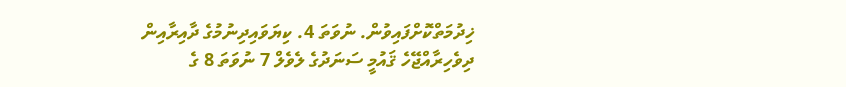ޚިދުމަތްކޮށްފައިވުން. ނުވަތަ 4. ކިޔަވައިދިނުމުގެ ދާއިރާއިން ދިވެހިރާއްޖޭހެ ޤައުމީ ސަނަދުގެ ލެވެލް 7 ނުވަތަ 8 ގެ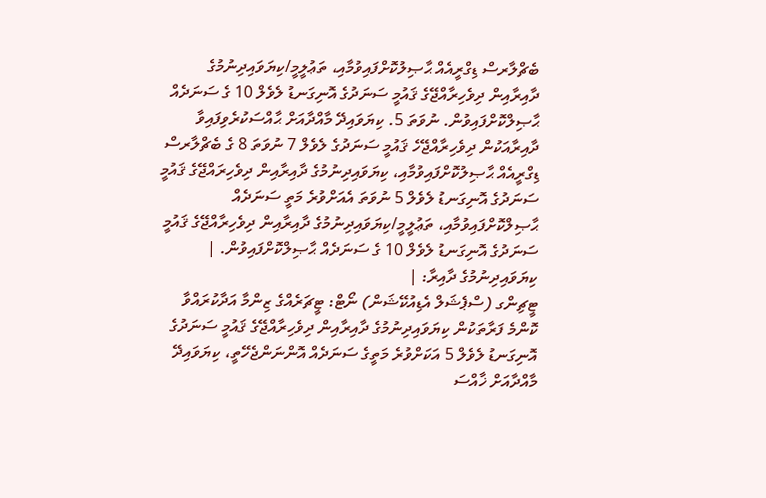ބެޗްލާރސް ޑިގްރީއެއް ޙާޞިލުކޮށްފައިވުމާއި، ތަޢުލީމީ/ކިޔަވައިދިނުމުގެ ދާއިރާއިން ދިވެހިރާއްޖޭގެ ޤައުމީ ސަނަދުގެ އޮނިގަނޑު ލެވެލް 10 ގެ ސަނަދެއް ޙާޞިލްކޮށްފައިވުން. ނުވަތަ 5. ކިޔަވައިދޭ މާއްދާއަށް ޙާއްސަކުރެވިފައިވާ ދާއިރާއަކުން ދިވެހިރާއްޖޭހެ ޤައުމީ ސަނަދުގެ ލެވެލް 7 ނުވަތަ 8 ގެ ބެޗްލާރސް ޑިގްރީއެއް ޙާޞިލުކޮށްފައިވުމާއި، ކިޔަވައިދިނުމުގެ ދާއިރާއިން ދިވެހިރައްޖޭގެ ޤައުމީ ސަނަދުގެ އޮނިގަނޑު ލެވެލް 5 ނުވަތަ އެއަށްވުރެ މަތީ ސަނަދެއް ޙާޞިލްކޮށްފައިވުމާއި، ތަޢުލީމީ/ކިޔަވައިދިނުމުގެ ދާއިރާއިން ދިވެހިރާއްޖޭގެ ޤައުމީ ސަނަދުގެ އޮނިގަނޑު ލެވެލް 10 ގެ ސަނަދެއް ޙާޞިލްކޮށްފައިވުން. |
ކިޔަވައިދިނުމުގެ ދާއިރާ: |
ޓީޗިންގ (ސްޕެޝަލް އެޑިއުކޭޝަން) ނޯޓް: ޓީޗަރެއްގެ ޒިންމާ އަދާކުރައްވާ ކޮންމެ ފަރާތަކުން ކިޔަވައިދިނުމުގެ ދާއިރާއިން ދިވެހިރާއްޖޭގެ ޤައުމީ ސަނަދުގެ އޮނިގަނޑު ލެވެލް 5 އަކަށްވުރެ މަތީގެ ސަނަދެއް އޮންނަންޖެހޭތީ، ކިޔަވައިދޭ މާއްދާއަށް ޚާއްސަ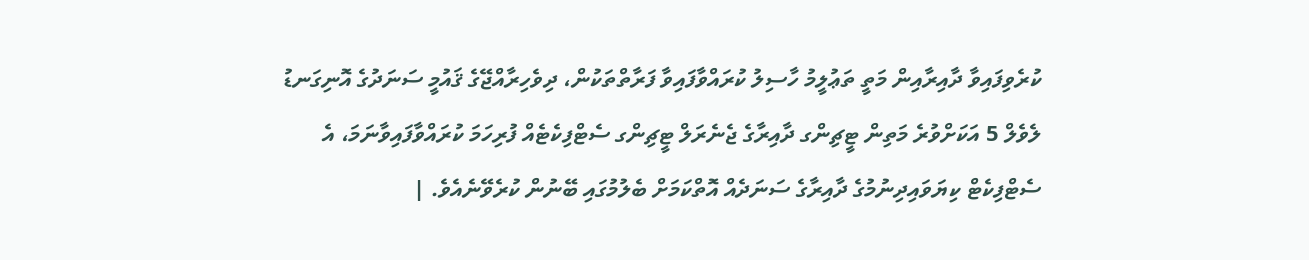ކުރެވިފައިވާ ދާއިރާއިން މަތީ ތަޢުލީމު ހާސިލު ކުރައްވާފައިވާ ފަރާތްތަކުން، ދިވެހިރާއްޖޭގެ ޤައުމީ ސަނަދުގެ އޮނިގަނޑު ލެވެލް 5 އަކަށްވުރެ މަތިން ޓީޗިންގ ދާއިރާގެ ޖެނެރަލް ޓީޗިންގ ސެޓްފިކެޓެއް ފުރިހަމަ ކުރައްވާފައިވާނަމަ، އެ ސެޓްފިކެޓް ކިޔަވައިދިނުމުގެ ދާއިރާގެ ސަނަދެއް އޮތްކަމަށް ބެލުމުގައި ބޭނުން ކުރެވޭނެއެވެ. |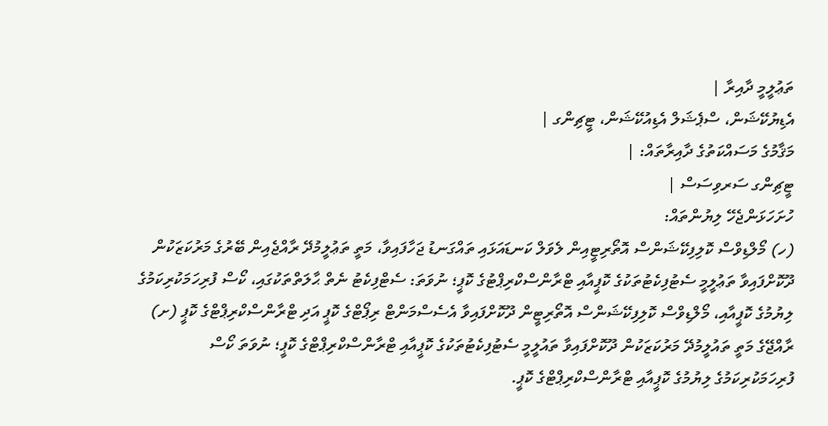ތަޢުލީމީ ދާއިރާ |
އެޑިޔުކޭޝަން، ސްޕެޝަލް އެޑިއުކޭޝަން، ޓީޗިންގ |
މަޤާމުގެ މަސައްކަތުގެ ދާއިރާތައް: |
ޓީޗިންގ ސަރވިސަސް |
ހުށަހަޅަންޖެހޭ ލިޔުންތައް:
(ހ) މޯލްޑިވްސް ކޮލިފިކޭޝަންސް އޮތޯރިޓީއިން ލެވަލް ކަނޑައަޅައި ތައްގަނޑު ޖަހާފައިވާ، މަތީ ތަޢުލީމުދޭ ރާއްޖެއިން ބޭރުގެ މަރުކަޒަކުން ދޫކޮށްފައިވާ ތަޢުލީމީ ސެޓުފިކެޓުތަކުގެ ކޮޕީއާއި ޓްރާންސްކްރިޕްޓުގެ ކޮޕީ؛ ނުވަތަ: ސެޓްފިކެޓު ނެތް ޙާލަތްތަކުގައި، ކޯސް ފުރިހަމަކުރިކަމުގެ ލިޔުމުގެ ކޮޕީއާއި، މޯލްޑިވްސް ކޮލިފިކޭޝަންސް އޮތޯރިޓީން ދޫކޮށްފައިވާ އެސެސްމަންޓް ރިޕޯޓްގެ ކޮޕީ އަދި ޓްރާންސްކްރިޕްޓްގެ ކޮޕީ (ށ) ރާއްޖޭގެ މަތީ ތައުލީމުދޭ މަރުކަޒަކުން ދޫކޮށްފައިވާ ތައުލީމީ ސެޓުފިކެޓުތަކުގެ ކޮޕީއާއި ޓްރާންސްކްރިޕްޓްގެ ކޮޕީ؛ ނުވަތަ ކޯސް ފުރިހަމަކުރިކަމުގެ ލިޔުމުގެ ކޮޕީއާއި ޓްރާންސްކްރިޕްޓްގެ ކޮޕީ.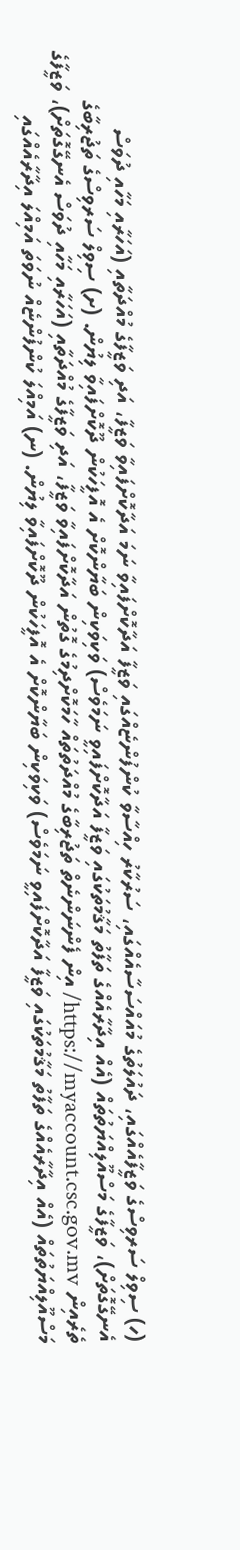(ހ) ސިވިލް ސަރވިސްގެ ވަޒީފާއެއްގައި، ދައުލަތުގެ މުއައްސަސާއެއްގައި، ސަރުކާރު ހިއްސާވާ ކުންފުންޏެއްގައި ވަޒީފާ އަދާކޮށްފައިވާ ނަމަ އަދާކޮށްފައިވާ ވަޒީފާ، އަދި ވަޒީފާގެ މުއްދަތާއި (އަހަރާއި މަހާއި ދުވަސް އެނގޭގޮތަށް)، ވަޒީފާގެ މަސްއޫލިއްޔަތުތައް (އެއް އިދާރާއެއްގެ ތަފާތު މަޤާމުތަކުގައި ވަޒީފާ އަދާކޮށްފައިވީ ނަމަވެސް) ވަކިވަކިން ބަޔާންކޮށް އެ އޮފީހަކުން ދޫކޮށްފައިވާ ލިޔުން. (ށ) ސިވިލް ސަރވިސްގެ ތަޖުރިބާގެ ތެރެއިން https://myaccount.csc.gov.mv/ އިން ފެންނަންނެތް ތަޖުރިބާގެ މުއްދަތުތައް ހާމަކޮށްދިމުގެ ގޮތުން އަދާކޮށްފައިވާ ވަޒީފާ، އަދި ވަޒީފާގެ މުއްދަތާއި (އަހަރާއި މަހާއި ދުވަސް އެނގޭގޮތަށް)، ވަޒީފާގެ މަސްއޫލިއްޔަތުތައް (އެއް އިދާރާއެއްގެ ތަފާތު މަޤާމުތަކުގައި ވަޒީފާ އަދާކޮށްފައިވީ ނަމަވެސް) ވަކިވަކިން ބަޔާންކޮށް އެ އޮފީހަކުން ދޫކޮށްފައިވާ ލިޔުން. (ނ) އަމިއްލަ ކުންފުންޏެއް ނުވަތަ އަމިއްލަ އިދާރާއެއްގައި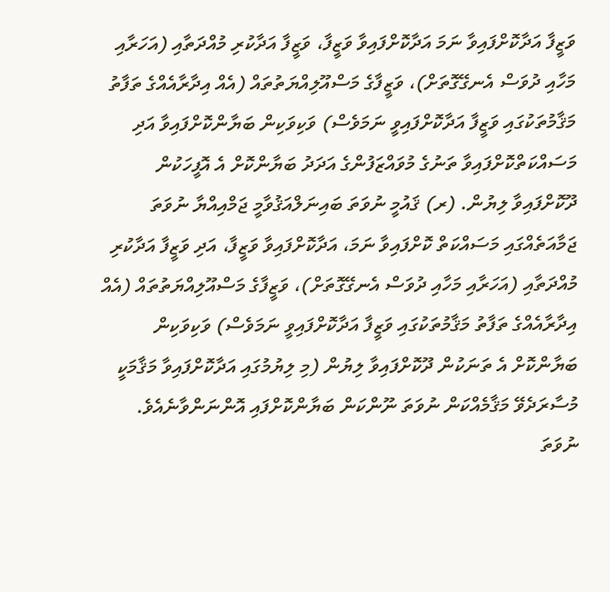ވަޒީފާ އަދާކޮށްފައިވާ ނަމަ އަދާކޮށްފައިވާ ވަޒީފާ، ވަޒީފާ އަދާކުރި މުއްދަތާއި (އަހަރާއި މަހާއި ދުވަސް އެނގޭގޮތަށް)، ވަޒީފާގެ މަސްއޫލިއްޔަތުތައް (އެއް އިދާރާއެއްގެ ތަފާތު މަޤާމުތަކުގައި ވަޒީފާ އަދާކޮށްފައިވީ ނަމަވެސް) ވަކިވަކިން ބަޔާންކޮށްފައިވާ އަދި މަސައްކަތްކޮށްފައިވާ ތަނުގެ މުވައްޒަފުންގެ އަދަދު ބަޔާންކޮށް އެ އޮފީހަކުން ދޫކޮށްފައިވާ ލިޔުން. (ރ) ޤައުމީ ނުވަތަ ބައިނަލްއަޤުވާމީ ޖަމްއިއްޔާ ނުވަތަ ޖަމާއަތެއްގައި މަސައްކަތް ކޮށްފައިވާ ނަމަ، އަދާކޮށްފައިވާ ވަޒީފާ، އަދި ވަޒީފާ އަދާކުރި މުއްދަތާއި (އަހަރާއި މަހާއި ދުވަސް އެނގޭގޮތަށް)، ވަޒީފާގެ މަސްއޫލިއްޔަތުތައް (އެއް އިދާރާއެއްގެ ތަފާތު މަޤާމުތަކުގައި ވަޒީފާ އަދާކޮށްފައިވީ ނަމަވެސް) ވަކިވަކިން ބަޔާންކޮށް އެ ތަނަކުން ދޫކޮށްފައިވާ ލިޔުން (މި ލިޔުމުގައި އަދާކޮށްފައިވާ މަޤާމަކީ މުސާރަދެވޭ މަޤާމެއްކަން ނުވަތަ ނޫންކަން ބަޔާންކޮށްފައި އޮންނަންވާނެއެވެ. ނުވަތަ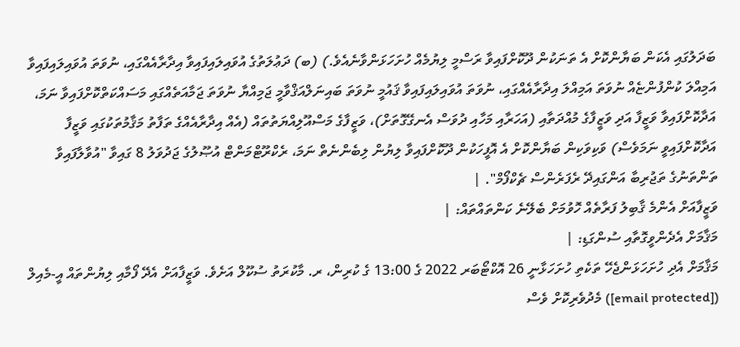ބަދަލުގައި އެކަން ބަޔާންކޮށް އެ ތަނަކުން ދޫކޮށްފައިވާ ރަސްމީ ލިޔުމެއް ހުށަހަޅަންވާނެއެވެ.) (ބ) ދަޢުލަތުގެ އުވައިލައިފައިވާ އިދާރާއެއްގައި، ނުވަތަ އުވައިލައިފައިވާ އަމިއްލަ ކުންފުންޏެއް ނުވަތަ އަމިއްލަ އިދާރާއެއްގައި، ނުވަތަ އުވައިލައިފައިވާ ޤައުމީ ނުވަތަ ބައިނަލްއަޤްވާމީ ޖަމިއްޔާ ނުވަތަ ޖަމާއަތެއްގައި މަސައްކަތްކޮށްފައިވާ ނަމަ، އަދާކޮށްފައިވާ ވަޒީފާ އަދި ވަޒީފާގެ މުއްދަތާއި (އަހަރާއި މަހާއި ދުވަސް އެނގޭގޮތަށް)، ވަޒީފާގެ މަސްއޫލިއްޔަތުތައް (އެއް އިދާރާއެއްގެ ތަފާތު މަޤާމުތަކުގައި ވަޒީފާ އަދާކޮށްފައިވީ ނަމަވެސް) ވަކިވަކިން ބަޔާންކޮށް އެ އޮފީހަކުން ދޫކޮށްފައިވާ ލިޔުން ލިބެންނެތް ނަމަ، ރެކްރޫޓްމަންޓް އުޞޫލުގެ ޖަދުވަލު 8 ގައިވާ "އުވާލާފައިވާ ތަންތަނުގެ ތަޖުރިބާ އަންގައިދޭ ރެފަރެންސް ޗެކްފޯމް". |
ވަޒީފާއަށް އެންމެ ޤާބިލު ފަރާތެއް ހޮވުމަށް ބެލޭނެ ކަންތައްތައް: |
މަޤާމަށް އެދެންވީގޮތާއި ސުންގަޑި: |
މަޤާމަށް އެދި ހުށަހަޅަންޖެހޭ ތަކެތި ހުށަހަޅާނީ 26 އޮކްޓޯބަރ 2022 ގެ 13:00 ގެ ކުރިން، ރ. މާކުރަތު ސުކޫލް އަށެވެ. ވަޒީފާއަށް އެދޭ ފޯމާއި ލިޔުންތައް އީ-މެއިލް ([email protected]) މެދުވެރިކޮށް ވެސް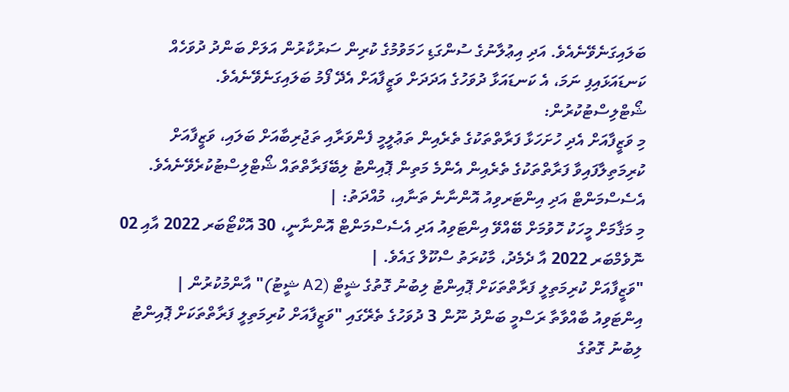ބަލައިގަނެވޭނެއެވެ. އަދި އިޢުލާނުގެ ސުންގަޑި ހަމަވުމުގެ ކުރިން ސަރުކާރުން އަލަށް ބަންދު ދުވަހެއް ކަނޑައަޅައިފި ނަމަ، އެ ކަނޑައަޅާ ދުވަހުގެ އަދަދަށް ވަޒީފާއަށް އެދޭ ފޯމު ބަލައިގަނެވޭނެއެވެ.
ޝޯޓްލިސްޓުކުރުން:
މި ވަޒީފާއަށް އެދި ހުށަހަޅާ ފަރާތްތަކުގެ ތެރެއިން ތަޢުލީމީ ފެންވަރާއި ތަޖުރިބާއަށް ބަލައި، ވަޒީފާއަށް ކުރިމަތިލާފައިވާ ފަރާތްތަކުގެ ތެރެއިން އެންމެ މަތިން ޕޮއިންޓު ލިބޭފަރާތްތައް ޝޯޓްލިސްޓުކުރެވޭނެއެވެ.
އެސެސްމަންޓް އަދި އިންޓަރވިއު އޮންނާނެ ތަނާއި، މުއްދަތު: |
މި މަޤާމަށް މީހަކު ހޮވުމަށް ބޭއްވޭ އިންޓަވިއު އަދި އެސެސްމަންޓް އޮންނާނީ، 30 އޮކްޓޯބަރ 2022 އާއި 02 ނޮވެމްބަރ 2022 އާ ދެމެދު، މާކުރަތު ސްކޫލް ގައެވެ. |
"ވަޒީފާއަށް ކުރިމަތިލީ ފަރާތްތަކަށް ޕޮއިންޓު ލިބުނު ގޮތުގެ ޝީޓް (A2 ޝީޓު)" އާންމުކުރުން |
އިންޓަވިއު ބާއްވާތާ ރަސްމީ ބަންދު ނޫން 3 ދުވަހުގެ ތެރޭގައި "ވަޒީފާއަށް ކުރިމަތިލީ ފަރާތްތަކަށް ޕޮއިންޓު ލިބުނު ގޮތުގެ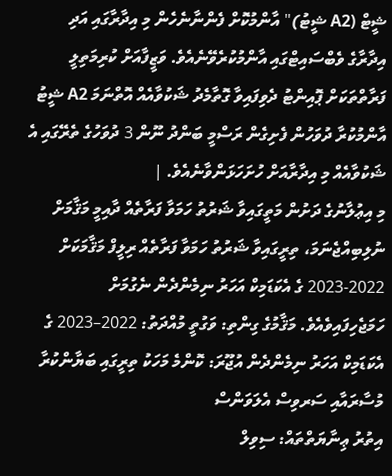ޝީޓް (A2 ޝީޓު)" އާންމުކޮށް ފެންނާނެހެން މި އިދާރާގައި އަދި އިދާރާގެ ވެބްސައިޓްގައި އާންމުކުރެވޭނެއެވެ. ވަޒީފާއަށް ކުރިމަތިލީ ފަރާތްތަކަށް ޕޮއިންޓު ދެވިފައިވާ ގޮތާމެދު ޝަކުވާއެއް އޮތްނަމަ A2 ޝީޓު އާންމުކުރާ ދުވަހުން ފެށިގެން ރަސްމީ ބަންދު ނޫން 3 ދުވަހުގެ ތެރޭގައި އެ ޝަކުވާއެއް މި އިދާރާއަށް ހުށަހަޅަންވާނެއެވެ. |
މި އިޢުލާނުގެ ދަށުން މަތީގައިވާ ޝަރުތު ހަމަވާ ފަރާތެއް ދާއިމީ މަޤާމަށް ނުލިބިއްޖެނަމަ، ތިރީގައިވާ ޝަރުތު ހަމަވާ ފަރާތެއް ރިލީފް މަޤާމަކަށް 2022-2023 ގެ އެކަޑަމިކް އަހަރު ނިމެންދެން ނެގުމަށް ހަމަޖެހިފައިވެއެވެ. މަޤާމުގެ ގިންތި: ވަގުތީ މުއްދަތު: 2022–2023 ގެ އެކަޑަމިކް އަހަރު ނިމެންދެން އުޖޫރަ: ކޮންމެ މަހަކު ތިރީގައި ބަޔާންކުރާ މުސާރައާއި ސަރވިސް އެލަވަންސް
އިތުރު ޢިނާޔަތްތައް: ސިވިލް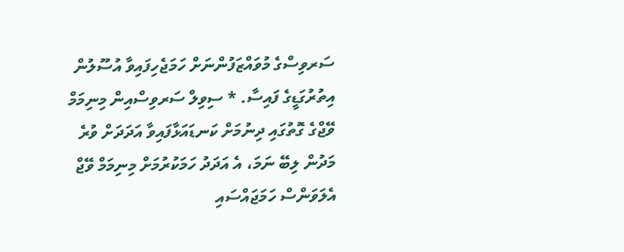ސަރވިސްގެ މުވައްޒަފުންނަށް ހަމަޖެހިފައިވާ އުސޫލުން އިތުރުގަޑީގެ ފައިސާ. * ސިވިލް ސަރވިސްއިން މިނިމަމް ވޭޖްގެ ގޮތުގައި ދިނުމަށް ކަނޑައަޅާފައިވާ އަދަދަށް ވުރެ މަދުން ލިބޭ ނަމަ، އެ އަދަދު ހަމަކުރުމަށް މިނިމަމް ވޭޖް އެލަވަންސް ހަމަޖައްސައި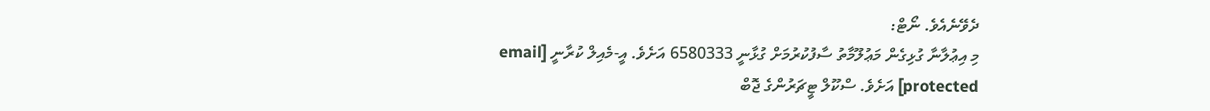ދެވޭނެއެވެ. ނޯޓް:
މި އިޢުލާނާ ގުޅިގެން މަޢުލޫމާތު ސާފުކުރުމަށް ގުޅާނީ 6580333 އަށެވެ. އީ-މެއިލް ކުރާނީ [email protected] އަށެވެ. ސްކޫލް ޓީޗަރުންގެ ޖޮބް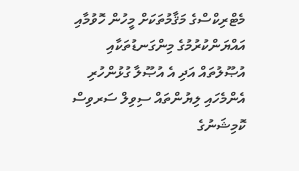މެޓްރިކްސްގެ މަޤާމުތަކަށް މީހުން ހޮވުމާއި އައްޔަންކުރުމުގެ މިންގަނޑުތަކާއި އުޞޫލުތައް އަދި އެ އުޞޫލާ ގުޅުންހުރި އެންމެހައި ލިޔުންތައް ސިވިލް ސަރވިސް ކޮމިޝަނުގެ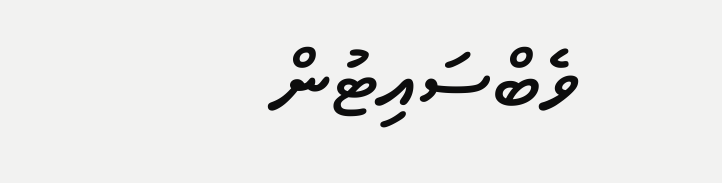ވެބްސައިޓުން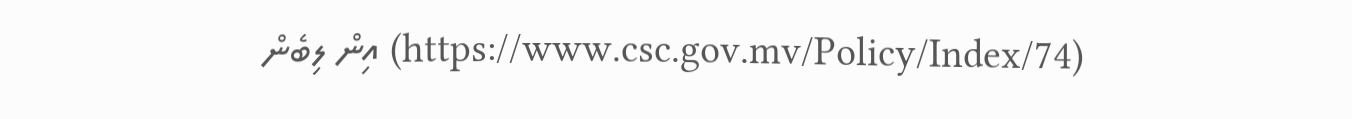(https://www.csc.gov.mv/Policy/Index/74) އިން ލިބެން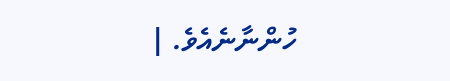ހުންނާނެއެވެ. |